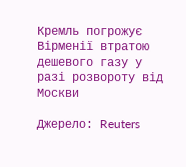Кремль погрожує Вірменії втратою дешевого газу у разі розвороту від Москви

Джерело: Reuters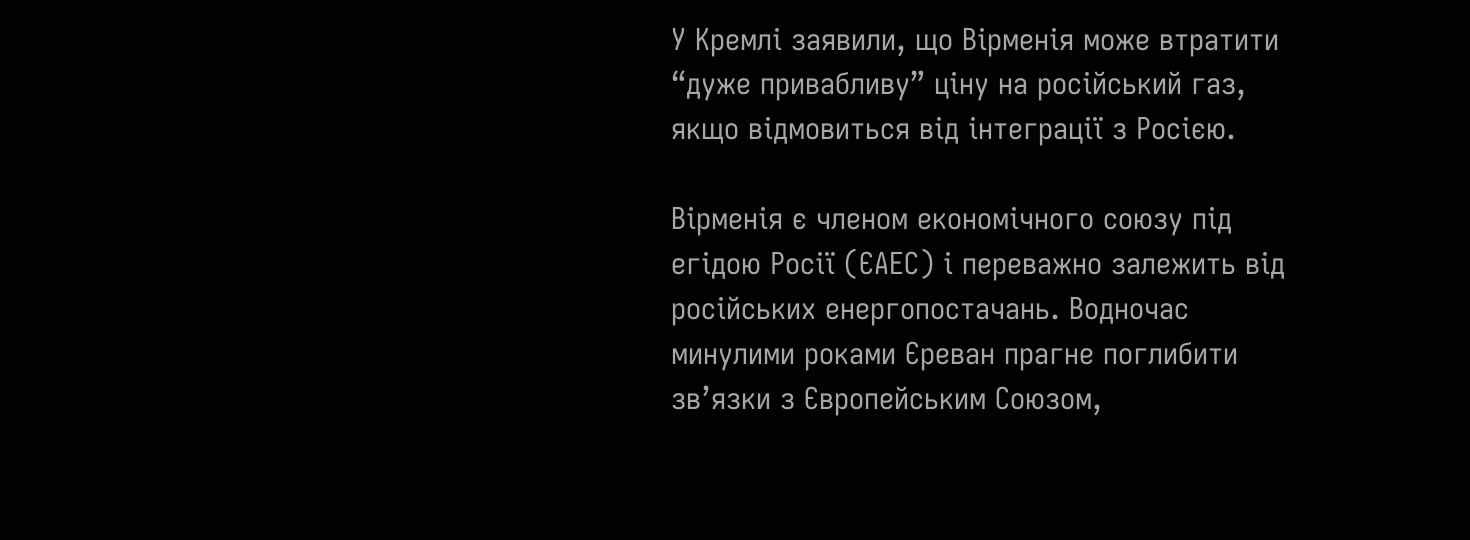У Кремлі заявили, що Вірменія може втратити “дуже привабливу” ціну на російський газ, якщо відмовиться від інтеграції з Росією.

Вірменія є членом економічного союзу під егідою Росії (ЄАЕС) і переважно залежить від російських енергопостачань. Водночас минулими роками Єреван прагне поглибити зв’язки з Європейським Союзом,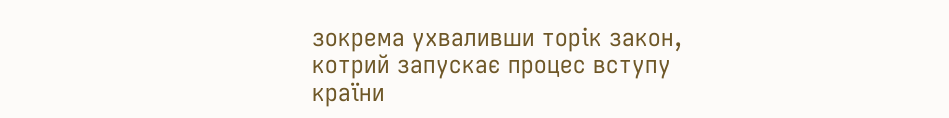зокрема ухваливши торік закон, котрий запускає процес вступу країни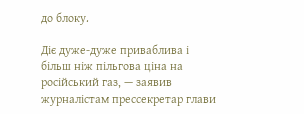до блоку.

Діє дуже-дуже приваблива і більш ніж пільгова ціна на російський газ, — заявив журналістам прессекретар глави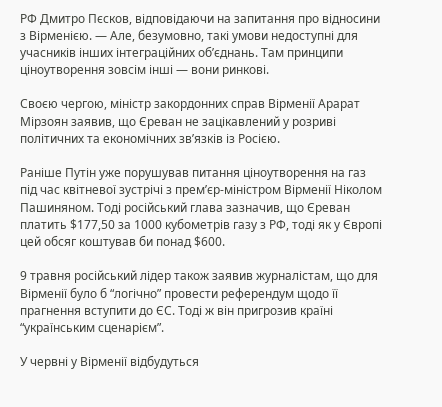РФ Дмитро Пєсков, відповідаючи на запитання про відносини з Вірменією. — Але, безумовно, такі умови недоступні для учасників інших інтеграційних об’єднань. Там принципи ціноутворення зовсім інші — вони ринкові.

Своєю чергою, міністр закордонних справ Вірменії Арарат Мірзоян заявив, що Єреван не зацікавлений у розриві політичних та економічних зв’язків із Росією.

Раніше Путін уже порушував питання ціноутворення на газ під час квітневої зустрічі з прем’єр-міністром Вірменії Ніколом Пашиняном. Тоді російський глава зазначив, що Єреван платить $177,50 за 1000 кубометрів газу з РФ, тоді як у Європі цей обсяг коштував би понад $600.

9 травня російський лідер також заявив журналістам, що для Вірменії було б “логічно” провести референдум щодо її прагнення вступити до ЄС. Тоді ж він пригрозив країні “українським сценарієм”.

У червні у Вірменії відбудуться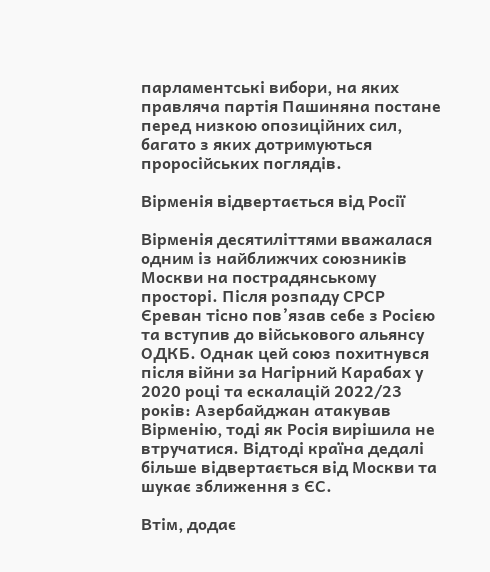парламентські вибори, на яких правляча партія Пашиняна постане перед низкою опозиційних сил, багато з яких дотримуються проросійських поглядів.

Вірменія відвертається від Росії

Вірменія десятиліттями вважалася одним із найближчих союзників Москви на пострадянському просторі. Після розпаду СРСР Єреван тісно пов’язав себе з Росією та вступив до військового альянсу ОДКБ. Однак цей союз похитнувся після війни за Нагірний Карабах у 2020 році та ескалацій 2022/23 років: Азербайджан атакував Вірменію, тоді як Росія вирішила не втручатися. Відтоді країна дедалі більше відвертається від Москви та шукає зближення з ЄС.

Втім, додає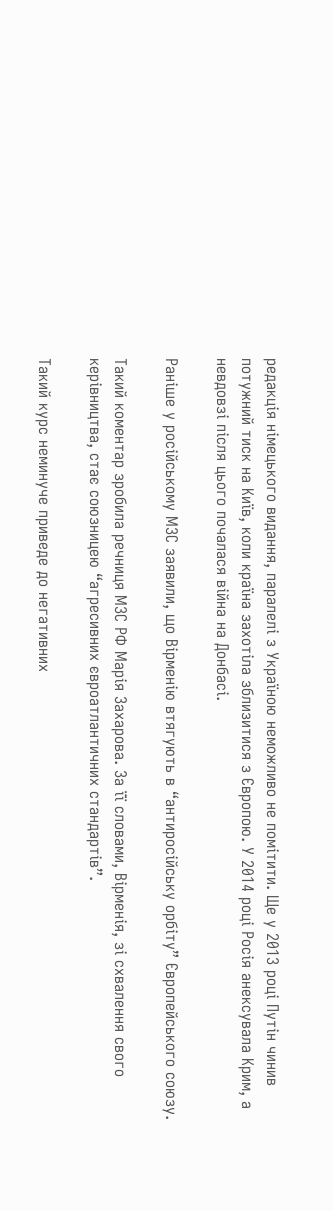редакція німецького видання, паралелі з Україною неможливо не помітити. Ще у 2013 році Путін чинив потужний тиск на Київ, коли країна захотіла зблизитися з Європою. У 2014 році Росія анексувала Крим, а невдовзі після цього почалася війна на Донбасі.

Раніше у російському МЗС заявили, що Вірменію втягують в “антиросійську орбіту” Європейського союзу.

Такий коментар зробила речниця МЗС РФ Марія Захарова. За її словами, Вірменія, зі схвалення свого керівництва, стає союзницею “агресивних євроатлантичних стандартів”.

Такий курс неминуче приведе до негативних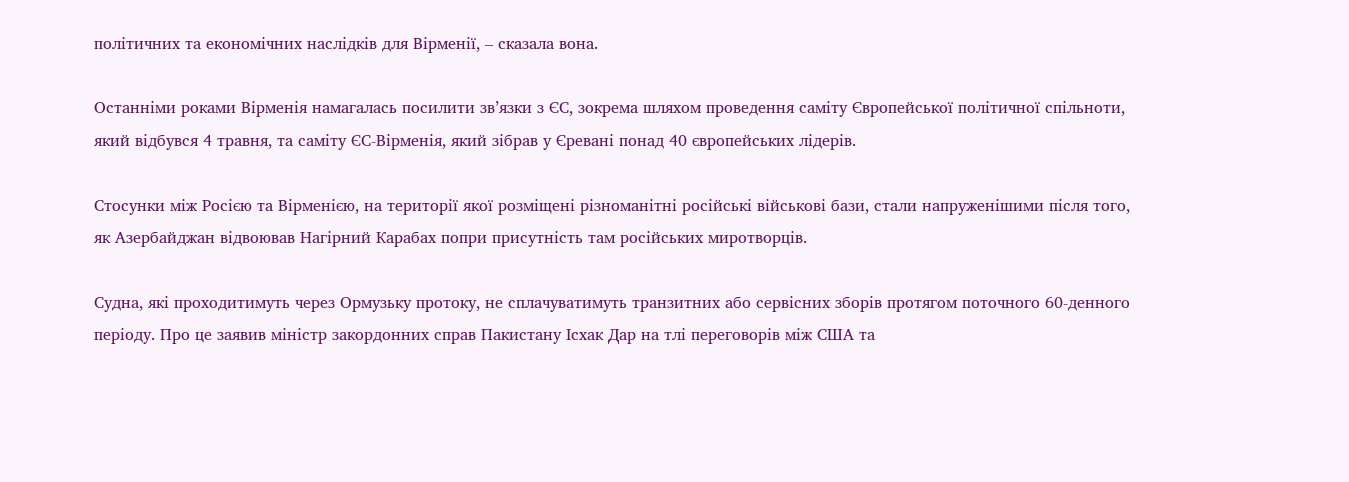політичних та економічних наслідків для Вірменії, – сказала вона.

Останніми роками Вірменія намагалась посилити зв’язки з ЄС, зокрема шляхом проведення саміту Європейської політичної спільноти, який відбувся 4 травня, та саміту ЄС-Вірменія, який зібрав у Єревані понад 40 європейських лідерів.

Стосунки між Росією та Вірменією, на території якої розміщені різноманітні російські військові бази, стали напруженішими після того, як Азербайджан відвоював Нагірний Карабах попри присутність там російських миротворців.

Судна, які проходитимуть через Ормузьку протоку, не сплачуватимуть транзитних або сервісних зборів протягом поточного 60-денного періоду. Про це заявив міністр закордонних справ Пакистану Ісхак Дар на тлі переговорів між США та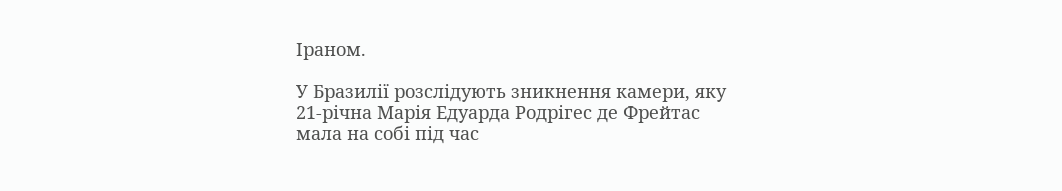Іраном.

У Бразилії розслідують зникнення камери, яку 21-річна Марія Едуарда Родрігес де Фрейтас мала на собі під час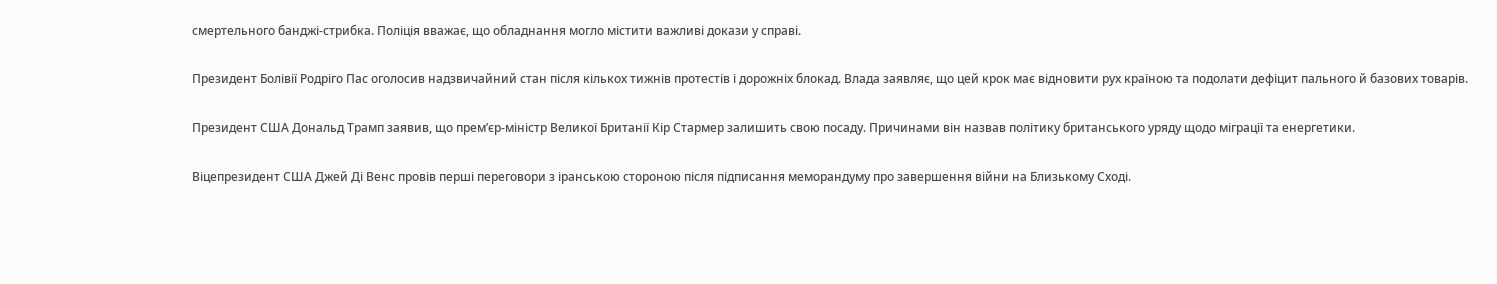смертельного банджі-стрибка. Поліція вважає, що обладнання могло містити важливі докази у справі.

Президент Болівії Родріго Пас оголосив надзвичайний стан після кількох тижнів протестів і дорожніх блокад. Влада заявляє, що цей крок має відновити рух країною та подолати дефіцит пального й базових товарів.

Президент США Дональд Трамп заявив, що прем’єр-міністр Великої Британії Кір Стармер залишить свою посаду. Причинами він назвав політику британського уряду щодо міграції та енергетики.

Віцепрезидент США Джей Ді Венс провів перші переговори з іранською стороною після підписання меморандуму про завершення війни на Близькому Сході.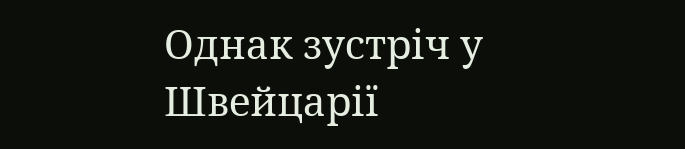Однак зустріч у Швейцарії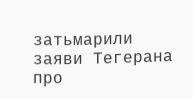затьмарили заяви Тегерана про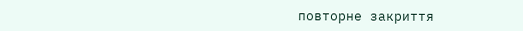повторне закриття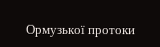Ормузької протоки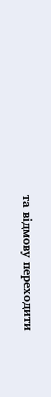та відмову переходити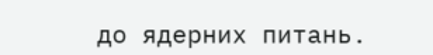до ядерних питань.